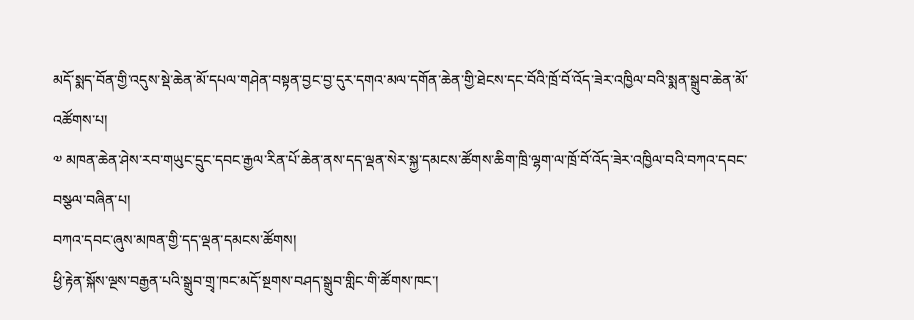མདོ་སྨད་བོན་གྱི་འདུས་སྡེ་ཆེན་མོ་དཔལ་གཤེན་བསྟན་བྱང་བྱ་དུར་དགའ་མལ་དགོན་ཆེན་གྱི་ཐེངས་དང་བོའི་ཁྲོ་བོ་འོད་ཟེར་འཁྱིལ་བའི་སྨན་སྒྲུབ་ཆེན་མོ་འཚོགས་པ།
༧ མཁན་ཆེན་ཤེས་རབ་གཡུང་དྲུང་དབང་རྒྱལ་རིན་པོ་ཆེན་ནས་དད་ལྡན་སེར་སྐྱ་དམངས་ཚོགས་ཆིག་ཁྲི་ལྷག་ལ་ཁྲོ་བོ་འོད་ཟེར་འཁྱིལ་བའི་བཀའ་དབང་བསྩལ་བཞིན་པ།
བཀའ་དབང་ཞུས་མཁན་གྱི་དད་ལྡན་དམངས་ཚོགས།
ཕྱི་རྟེན་སྐོས་ལྔས་བརྒྱན་པའི་སྒྲུབ་གྲྭ་ཁང་མདོ་སྔགས་བཤད་སྒྲུབ་གླིང་གི་ཚོགས་ཁང་།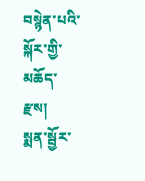བསྙེན་པའི་སྐོར་གྱི་མཆོད་རྫས།
སྨན་སྦྱོར་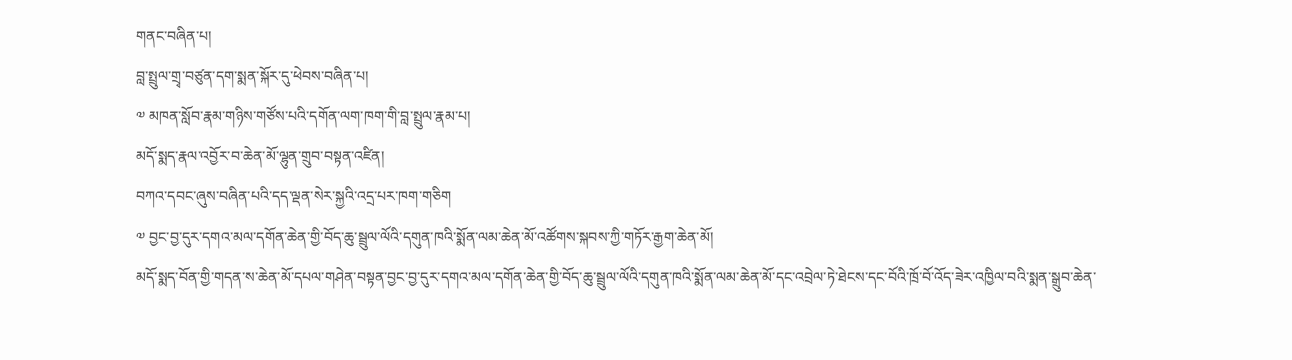གནང་བཞིན་པ།
བླ་སྤྲུལ་གྲྭ་བཙུན་དག་སྨན་སྐོར་དུ་ཕེབས་བཞིན་པ།
༧ མཁན་སློབ་རྣམ་གཉིས་གཙོས་པའི་དགོན་ལག་ཁག་གི་བླ་སྤྲུལ་རྣམ་པ།
མདོ་སྨད་རྣལ་འབྱོར་བ་ཆེན་མོ་ལྷུན་གྲུབ་བསྟན་འཛིན།
བཀའ་དབང་ཞུས་བཞིན་པའི་དད་ལྡན་སེར་སྐྱའི་འདྲ་པར་ཁག་གཅིག
༧ བྱང་བྱ་དུར་དགའ་མལ་དགོན་ཆེན་གྱི་བོད་ཆུ་སྦྲུལ་ལོའི་དགུན་ཁའི་སྨོན་ལམ་ཆེན་མོ་འཚོགས་སྐབས་ཀྱི་གཏོར་རྒྱག་ཆེན་མོ།
མདོ་སྨད་བོན་གྱི་གདན་ས་ཆེན་མོ་དཔལ་གཤེན་བསྟན་བྱང་བྱ་དུར་དགའ་མལ་དགོན་ཆེན་གྱི་བོད་ཆུ་སྦྲུལ་ལོའི་དགུན་ཁའི་སྨོན་ལམ་ཆེན་མོ་དང་འབྲེལ་ཏེ་ཐེངས་དང་བོའི་ཁྲོ་བོ་འོད་ཟེར་འཁྱིལ་བའི་སྨན་སྒྲུབ་ཆེན་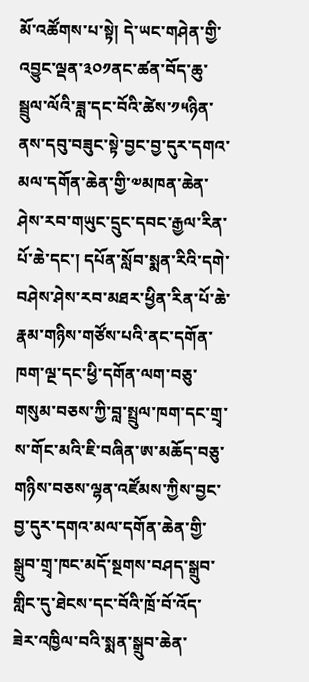མོ་འཚོགས་པ་སྟེ། དེ་ཡང་གཤེན་གྱི་འབྱུང་ལྡན་༣༠༡ནང་ཚན་བོད་ཆུ་སྦྲུལ་ལོའི་ཟླ་དང་བོའི་ཚེས་༡༥ཉིན་ནས་དབུ་བཟུང་སྟེ་བྱང་བྱ་དུར་དགའ་མལ་དགོན་ཆེན་གྱི་༧མཁན་ཆེན་ཤེས་རབ་གཡུང་དྲུང་དབང་རྒྱལ་རིན་པོ་ཆེ་དང་། དཔོན་སློབ་སྨན་རིའི་དགེ་བཤེས་ཤེས་རབ་མཐར་ཕྱིན་རིན་པོ་ཆེ་རྣམ་གཉིས་གཙོས་པའི་ནང་དགོན་ཁག་ལྔ་དང་ཕྱི་དགོན་ལག་བཅུ་གསུམ་བཅས་ཀྱི་བླ་སྤྲུལ་ཁག་དང་གྲྭ་ས་གོང་མའི་ཇི་བཞིན་ཨ་མཆོད་བཅུ་གཉིས་བཅས་ལྷན་འཛོམས་ཀྱིས་བྱང་བྱ་དུར་དགའ་མལ་དགོན་ཆེན་གྱི་སྒྲུབ་གྲྭ་ཁང་མདོ་སྔགས་བཤད་སྒྲུབ་གླིང་དུ་ཐེངས་དང་བོའི་ཁྲོ་བོ་འོད་ཟེར་འཁྱིལ་བའི་སྨན་སྒྲུབ་ཆེན་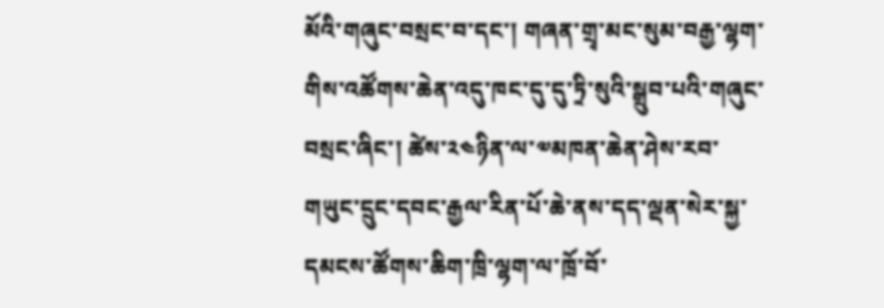མོའི་གཞུང་བསྲང་བ་དང་། གཞན་གྲྭ་མང་སུམ་བརྒྱ་ལྷག་གིས་འཚོགས་ཆེན་འདུ་ཁང་དུ་དུ་ཏྲི་སུའི་སྒྲུབ་པའི་གཞུང་བསྲང་ཞིང་། ཚེས་༢༤ཉིན་ལ་༧མཁན་ཆེན་ཤེས་རབ་གཡུང་དྲུང་དབང་རྒྱལ་རིན་པོ་ཆེ་ནས་དད་ལྡན་སེར་སྐྱ་དམངས་ཚོགས་ཆིག་ཁྲི་ལྷག་ལ་ཁྲོ་བོ་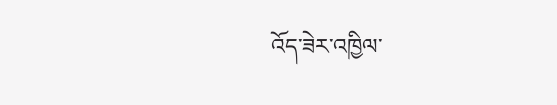འོད་ཟེར་འཁྱིལ་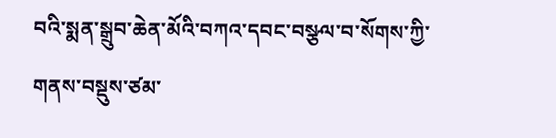བའི་སྨན་སྒྲུབ་ཆེན་མོའི་བཀའ་དབང་བསྩལ་བ་སོགས་ཀྱི་གནས་བསྡུས་ཙམ་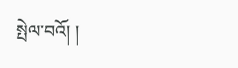སྤེལ་བའོ། །